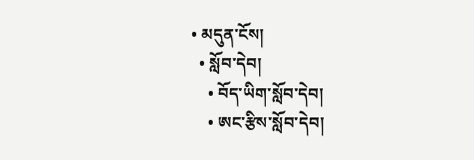• མདུན་ངོས།
  • སློབ་དེབ།
    • བོད་ཡིག་སློབ་དེབ།
    • ཨང་རྩིས་སློབ་དེབ།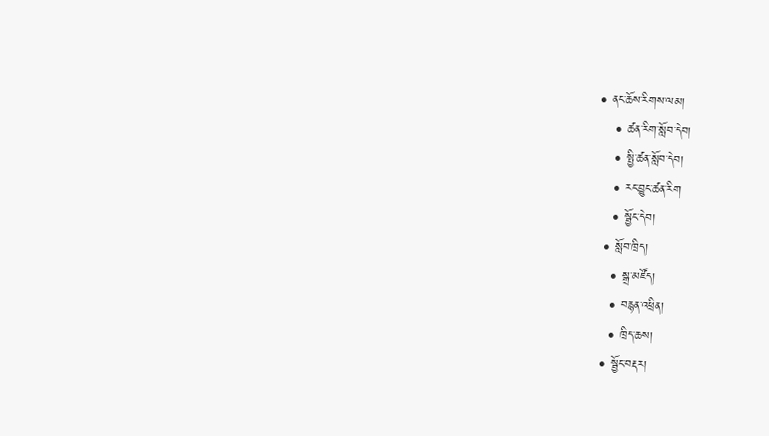• ནང་ཆོས་རིགས་ལམ།
    • ཚན་རིག་སློབ་དེབ།
    • སྤྱི་ཚན་སློབ་དེབ།
    • རང་བྱུང་ཚན་རིག
    • སྦྱོང་དེབ།
  • སློབ་ཁྲིད།
    • སྒྲ་མཛོད།
    • བརྙན་འཕྲིན།
    • ཁྲིད་ཆས།
  • སྦྱོང་བརྡར།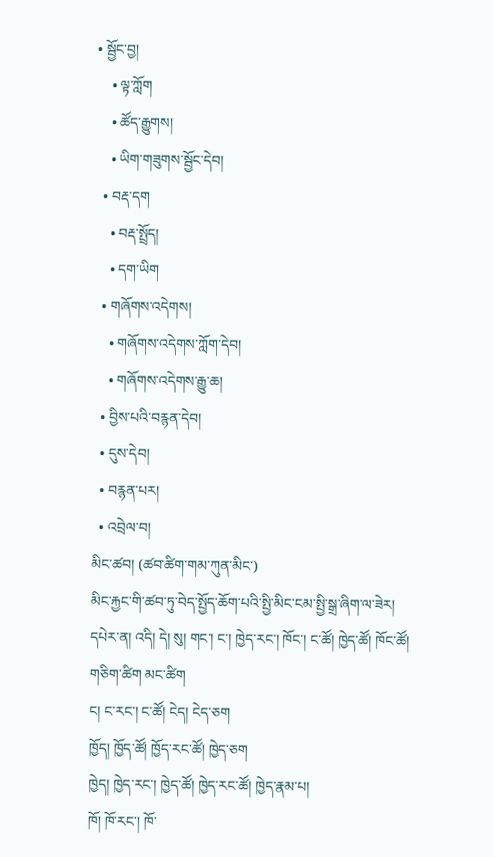• སྦྱོང་བྱ།
    • ལྟ་ཀློག
    • ཚོད་རྒྱུགས།
    • ཡིག་གཟུགས་སྦྱོང་དེབ།
  • བརྡ་དག
    • བརྡ་སྤྲོད།
    • དག་ཡིག
  • གཞོགས་འདེགས།
    • གཞོགས་འདེགས་ཀློག་དེབ།
    • གཞོགས་འདེགས་རྒྱུ་ཆ།
  • བྱིས་པའི་བརྙན་དེབ།
  • དུས་དེབ།
  • བརྙན་པར།
  • འབྲེལ་བ།
མིང་ཚབ། (ཚབ་ཚིག་གམ་ཀུན་མིང་)
མིང་རྐྱང་གི་ཚབ་ཏུ་བེད་སྤྱོད་ཆོག་པའི་སྤྱི་མིང་ངམ་སྤྱི་སྒྲ་ཞིག་ལ་ཟེར། དཔེར་ན། འདི། དེ། སུ། གང་། ང་། ཁྱེད་རང་། ཁོང་། ང་ཚོ། ཁྱེད་ཚོ། ཁོང་ཚོ།
གཅིག་ཚིག མང་ཚིག
ང། ང་རང་། ང་ཚོ། ངེད། ངེད་ཅག
ཁྱོད། ཁྱོད་ཚོ། ཁྱོད་རང་ཚོ། ཁྱེད་ཅག
ཁྱེད། ཁྱེད་རང་། ཁྱེད་ཚོ། ཁྱེད་རང་ཚོ། ཁྱེད་རྣམ་པ།
ཁོ། ཁོ་རང་། ཁོ་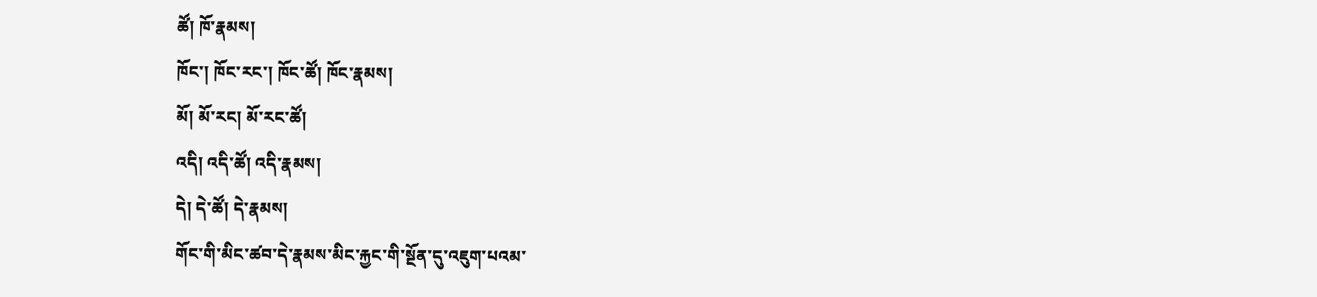ཚོ། ཁོ་རྣམས།
ཁོང་། ཁོང་རང་། ཁོང་ཚོ། ཁོང་རྣམས།
མོ། མོ་རང། མོ་རང་ཚོ།
འདི། འདི་ཚོ། འདི་རྣམས།
དེ། དེ་ཚོ། དེ་རྣམས།
གོང་གི་མིང་ཚབ་དེ་རྣམས་མིང་རྐྱང་གི་སྔོན་དུ་འཇུག་པའམ་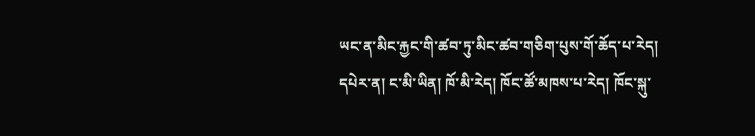ཡང་ན་མིང་རྐྱང་གི་ཚབ་ཏུ་མིང་ཚབ་གཅིག་པུས་གོ་ཆོད་པ་རེད།
དཔེར་ན། ང་མི་ཡིན། ཁོ་མི་རེད། ཁོང་ཚོ་མཁས་པ་རེད། ཁོང་སྐུ་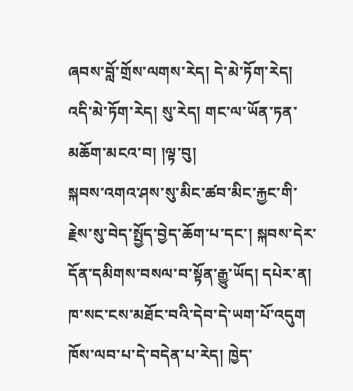ཞབས་བློ་གྲོས་ལགས་རེད། དེ་མེ་ཏོག་རེད། འདི་མེ་ཏོག་རེད། སུ་རེད། གང་ལ་ཡོན་ཏན་མཆོག་མངའ་བ། །ལྟ་བུ།
སྐབས་འགའ་ཤས་སུ་མིང་ཚབ་མིང་རྐྱང་གི་རྗེས་སུ་བེད་སྤྱོད་བྱེད་ཆོག་པ་དང་། སྐབས་དེར་དོན་དམིགས་བསལ་བ་སྟོན་རྒྱུ་ཡོད། དཔེར་ན། ཁ་སང་ངས་མཐོང་བའི་དེབ་དེ་ཡག་པོ་འདུག
ཁོས་ལབ་པ་དེ་བདེན་པ་རེད། ཁྱེད་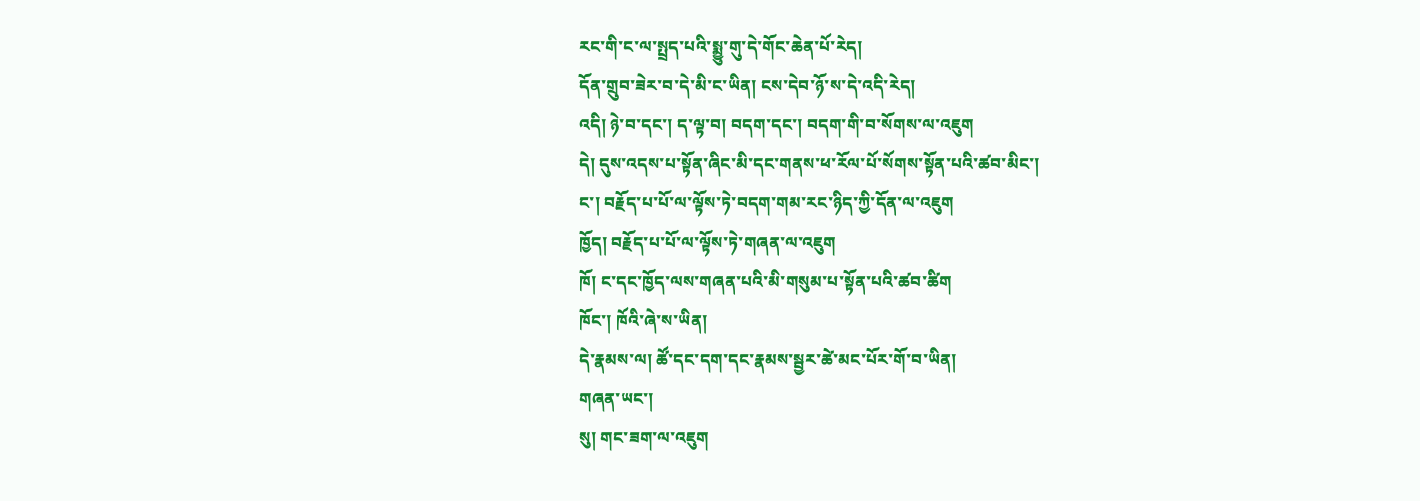རང་གི་ང་ལ་སྤྲད་པའི་སྨྱུ་གུ་དེ་གོང་ཆེན་པོ་རེད།
དོན་གྲུབ་ཟེར་བ་དེ་མི་ང་ཡིན། ངས་དེབ་ཉོ་ས་དེ་འདི་རེད།
འདི། ཉེ་བ་དང་། ད་ལྟ་བ། བདག་དང་། བདག་གི་བ་སོགས་ལ་འཇུག
དེ། དུས་འདས་པ་སྟོན་ཞིང་མི་དང་གནས་ཕ་རོལ་པོ་སོགས་སྟོན་པའི་ཚབ་མིང་།
ང་། བརྗོད་པ་པོ་ལ་ལྟོས་ཏེ་བདག་གམ་རང་ཉིད་ཀྱི་དོན་ལ་འཇུག
ཁྱོད། བརྗོད་པ་པོ་ལ་ལྟོས་ཏེ་གཞན་ལ་འཇུག
ཁོ། ང་དང་ཁྱོད་ལས་གཞན་པའི་མི་གསུམ་པ་སྟོན་པའི་ཚབ་ཚིག
ཁོང་། ཁོའི་ཞེ་ས་ཡིན།
དེ་རྣམས་ལ། ཚོ་དང་དག་དང་རྣམས་སྦྱར་ཚེ་མང་པོར་གོ་བ་ཡིན།
གཞན་ཡང་།
སུ། གང་ཟག་ལ་འཇུག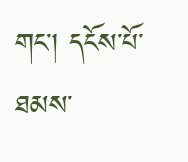གང་། དངོས་པོ་ཐམས་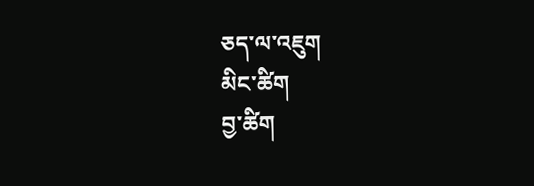ཅད་ལ་འཇུག
མིང་ཚིག
བྱ་ཚིག